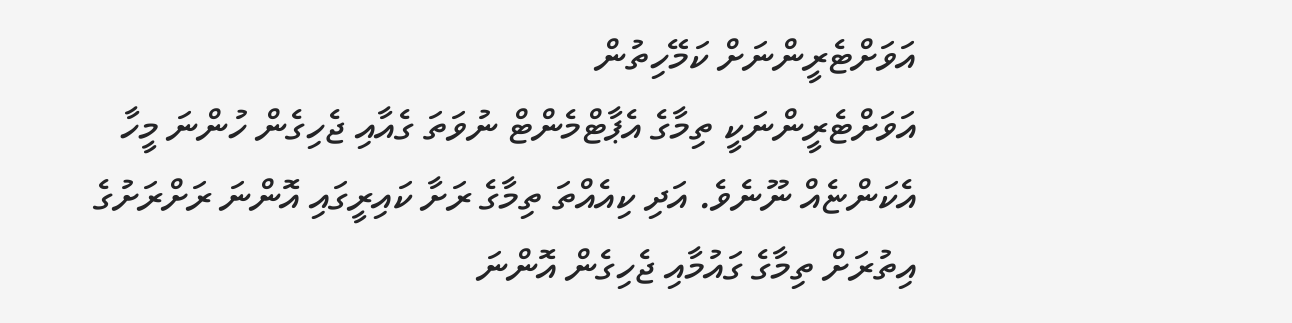އަވަށްޓެރީންނަށް ކަމޭހިތުން
އަވަށްޓެރީންނަކީ ތިމާގެ އެޕާޓްމެންޓް ނުވަތަ ގެއާއި ޖެހިގެން ހުންނަ މީހާ އެކަންޏެއް ނޫނެވެ. އަދި ކިއެއްތަ ތިމާގެ ރަށާ ކައިރީގައި އޮންނަ ރަށްރަށުގެ އިތުރަށް ތިމާގެ ގައުމާއި ޖެހިގެން އޮންނަ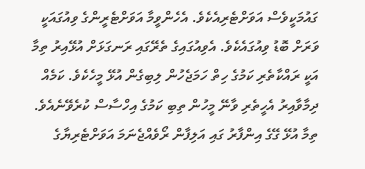ގައުމަކީވެސް އަވަށްޓެރިއެކެވެ. އެހެންވީމާ އަވަށްޓެރީންގެ ވިއުގައަކީ ވަރަށް ބޮޑު ވިއުގައެކެވެ. އެވިއުގައިގެ ތެރޭގައި ރަނގަޅަށް އުޅޭއިރު ތިމާ އަކީ ރައްކާތެރި ކަމުގެ ހިތް ހަމަޖެހުން ލިބިގެން އުޅޭ މީހެކެވެ. ކަމެއް ދިމާވާއިރު އެހީތެރި ވާނޭ މީހުން ތިބި ކަމުގެ އިހްސާސް ކުރެވޭނެއެވެ.
ތިމާ އުޅޭ ގޭގެ އިންފާރު ގައި އަލިފާން ރޯވެއްޖެނަމަ އަވަށްޓެރިޔާގެ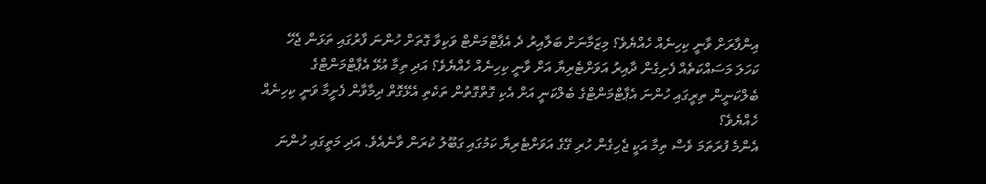އިންފާރަށް ވާނީ ކިހިނެއް ހެއްޔެވެ؟ މިޒަމާނަށް ބަލާއިރު ދެ އެޕާޓްމަންޓް ވަކިވާ ގޮތަށް ހުންނަ ފާރުގައި ތަޅަން ޖެހޭ ކަހަލަ މަސައްކަތެއް ފެށިގެން ދާއިރު އަވަށްޓެރިޔާ އަށް ވާނީ ކިހިނެއް ހެއްޔެވެ؟ އަދި ތިމާ އުޅޭ އެޕާޓްމަންޓްގެ ބެލްކަނީން ތިރީގައި ހުންނަ އެޕާޓްމަންޓްގެ ބެލްކަނީ އަށް އެކި ގޮތްގޮތުން ތަކެތި އެޅޭގޮތް ދިމާވާން ފެށީމާ ވަނީ ކިހިނެއް ހެއްޔެވެ؟
އެންމެ ފުރަތަމަ ވެސް ތިމާ އަކީ ޖެހިގެން ހުރި ގޭގެ އަވަށްޓެރިޔާ ކަމުގައި ގަބޫލު ކުރަން ވާނެއެވެ. އަދި މަތީގައި ހުންނަ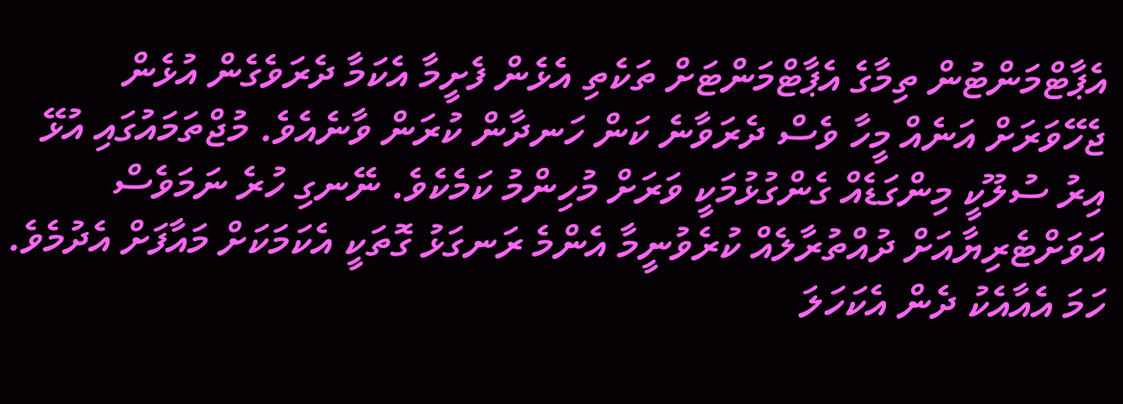އެޕާޓްމަންޓުން ތިމާގެ އެޕާޓްމަންޓަށް ތަކެތި އެޅެން ފެށީމާ އެކަމާ ދެރަވެގެން އުޅެން ޖެހޭވަރަށް އަނެއް މީހާ ވެސް ދެރަވާނެ ކަން ހަނދާން ކުރަން ވާނެއެވެ. މުޖްތަމައުގައި އުޅޭ އިރު ސުލޫކީ މިންގަޑެއް ގެންގުޅުމަކީ ވަރަށް މުހިންމު ކަމެކެވެ. ނޭނގި ހުރެ ނަމަވެސް އަވަށްޓެރިޔާއަށް ދުއްތުރާލެއް ކުރެވުނީމާ އެންމެ ރަނގަޅު ގޮތަކީ އެކަމަކަށް މައާފަށް އެދުމެވެ. ހަމަ އެއާއެކު ދެން އެކަހަލަ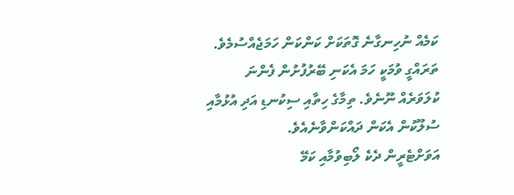ކަމެއް ނުހިނގާނެ ގޮތަކަށް ކަންކަން ހަމަޖެއްސުމެވެ. ތަރައްގީ ވުމަކީ ހަމަ އެކަނި ބޭރުފުށުން ފެންނަ ކުލަވަރެއް ނޫނެވެ. ތިމާގެ ހިތާއި ސިކުނޑި އަދި އުޅުމާއި ސުލޫކުން އެކަން ދައްކަންވާނެއެވެ.
އަވަށްޓެރީން ދެކެ ލޯބިވުމާއި ކަމޭ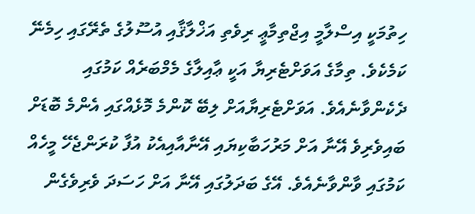ހިތުމަކީ އިސްލާމީ އިޖްތިމާޢީ ރިވެތި އަޚްލާޤާއި އުސޫލުގެ ތެރޭގައި ހިމެނޭ ކަމެކެވެ. ތިމާގެ އަވަށްޓެރިޔާ އަކީ ޢާއިލާގެ މެމްބަރެއް ކަމުގައި ދެކެންވާނެއެވެ. އަވަށްޓެރިޔާއަށް ލިބޭ ކޮންމެ މޮޅެއްގައި އެންމެ ބޮޑަށް ބައިވެރިވެ އޭނާ އަށް މަރުހަބާކިޔައި އޭނާއާއިއެކު އުފާ ކުރަންޖެހޭ މީހެއް ކަމުގައި ވާންވާނެއެވެ. އޭގެ ބަދަލުގައި އޭނާ އަށް ހަސަދަ ވެރިވެގެން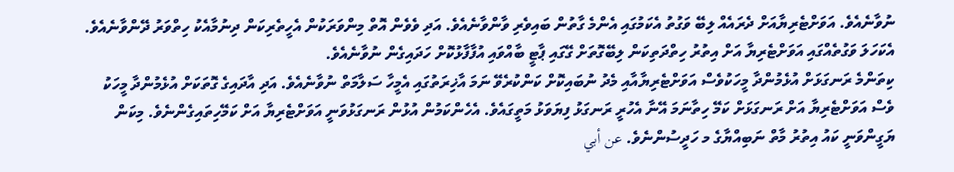ނުވާނެއެވެ. އަވަށްޓެރިޔާއަށް ދެރައެއް ލިބޭ ވަގުތު އެކަމުގައި އެންމެ ގާތުން ބައިވެރި ވާންވާނެއެވެ. އަދި ވެވެން އޮތް މިންވަރަކުން އެހީތެރިކަން ދިނުމާއެކު ހިތްވަރު ދޭންވާނެއެވެ. އެކަހަލަ ވަގުތެއްގައި އަވަށްޓެރިޔާ އަށް އިތުރު ހިތްދަތިކަން ލިބޭގޮތަށް ގޭގައި ޕާޓީ ބާއްވައި އުފާފާޅުކޮށް ހަދައިގެން ނުވާނެއެވެ.
ކިތަންމެ ރަނގަޅަށް އުޅެމުންދާ މީހަކުވެސް އަވަށްޓެރިޔާއާއި މެދު ނުބައިކޮށް ކަންކުރެވޭ ނަމަ އާޚިރަތުގައި އެމީހާ ސަލާމަތް ނުވާނެއެވެ. އަދި އާދައިގެ ގޮތަކަށް އުޅެމުންދާ މީހަކު ވެސް އަވަށްޓެރިޔާ އަށް ރަނގަޅަށް ކަމޭ ހިތާނަމަ އޭނާ އެހުރީ ރަނގަޅު ފިޔަވަޅު މަތީގައެވެ. އެހެންކަމުން އުޅުން ރަނގަޅުވަނީ އަވަށްޓެރިޔާ އަށް ކަމޭހިތައިގެންނެވެ. މިކަން ޔަގީންވަނީ ކައު އިތުރު މާތް ނަބިއްޔާގެ މ ހަދީސުންނެވެ. عن أبي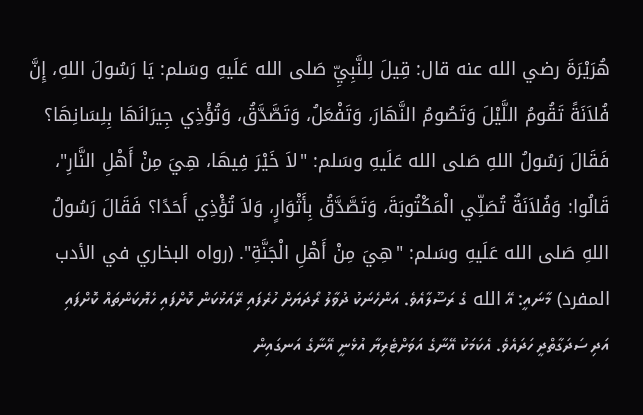هُرَيْرَةَ رضي الله عنه قال: قِيلَ لِلنَّبِيِّ صَلى الله عَلَيهِ وسَلم: يَا رَسُولَ اللهِ، إِنَّ فُلاَنَةً تَقُومُ اللَّيْلَ وَتَصُومُ النَّهَارَ، وَتَفْعَلُ، وَتَصَّدَّقُ، وَتُؤْذِي جِيرَانَهَا بِلِسَانِهَا؟ فَقَالَ رَسُولُ اللهِ صَلى الله عَلَيهِ وسَلم: "لاَ خَيْرَ فِيهَا، هِيَ مِنْ أَهْلِ النَّارِ"، قَالُوا: وَفُلاَنَةٌ تُصَلِّي الْمَكْتُوبَةَ، وَتَصَّدَّقُ بِأَثْوَارٍ، وَلاَ تُؤْذِي أَحَدًا؟ فَقَالَ رَسُولُ اللهِ صَلى الله عَلَيهِ وسَلم: "هِيَ مِنْ أَهْلِ الْجَنَّةِ". (رواه البخاري في الأدب المفرد) މާނައީ: އޭ الله ގެ ރަސޫލާއެވެ. އަންހެނަކު ދުވާލު ރޯދަޔަށް ހުރެފައި ރޭއަޅުކަން ކޮށްފައި ހެޔޮކަންތައް ކޮށްފައި އަދި ސަދަގާތްދީ ހަދައެވެ. އެކަމަކު އޭނާގެ އަވަށްޓެރިޔާ އުޅެނީ އޭނާގެ އަނގައިން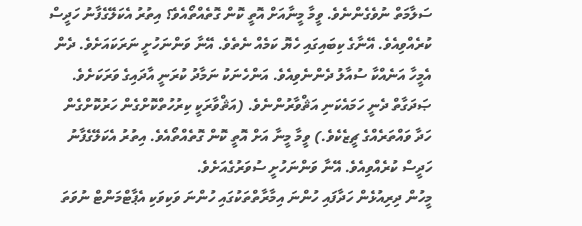ސަލާމަތް ނުވެގެންނެވެ. ވީމާ މީނާއަށް އޮތީ ކޮން ގޮތެއްތޯއެވެ؟ އިތުރު އެކަލޭގެފާނު ހަދީސް ކުރެއްވިއެވެ. އޭނާގެ ކިބައިގައި ހެޔޮ ކަމެއް ނެތެވެ. އޭނާ ވަންނަހުށީ ނަރަކައަށެވެ. ދެން އެމީހާ އަނެއްކާ ސުއާލު ދެންނެވިއެވެ. އަންހެނަކު ނަމާދު ކުރަނީ އާދައިގެ ވަރަކަށެވެ. ޞަދަގާތް ދެނީ ހަމައެކަނި އަޘްވާރުންނެވެ. (އަޘްވާރަކީ ކިރުހުތްކޮށްގެން ހަރުކޮށްގެން ހަދާ ވައްތަރެއްގެ ޗީޒެކެވެ.) ވީމާ މީނާ އަށް އޮތީ ކޮން ގޮތެއްތޯއެވެ. އިތުރު އެކަލޭގެފާނު ހަދީސް ކުރެއްވިއެވެ. އޭނާ ވަންނަހުށީ ސުވަރުގެއަށެވެ.
މީހުން ދިރިއުޅެން ހަދާފައި ހުންނަ އިމާރާތްތަކުގައި ހުންނަ ވަކިވަކި އެޕާޓްމަންޓް ނުވަތަ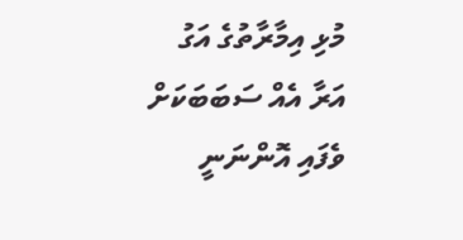މުޅި އިމާރާތުގެ އަގު އަރާ އެއް ސަބަބަކަށް ވެފައި އޮންނަނީ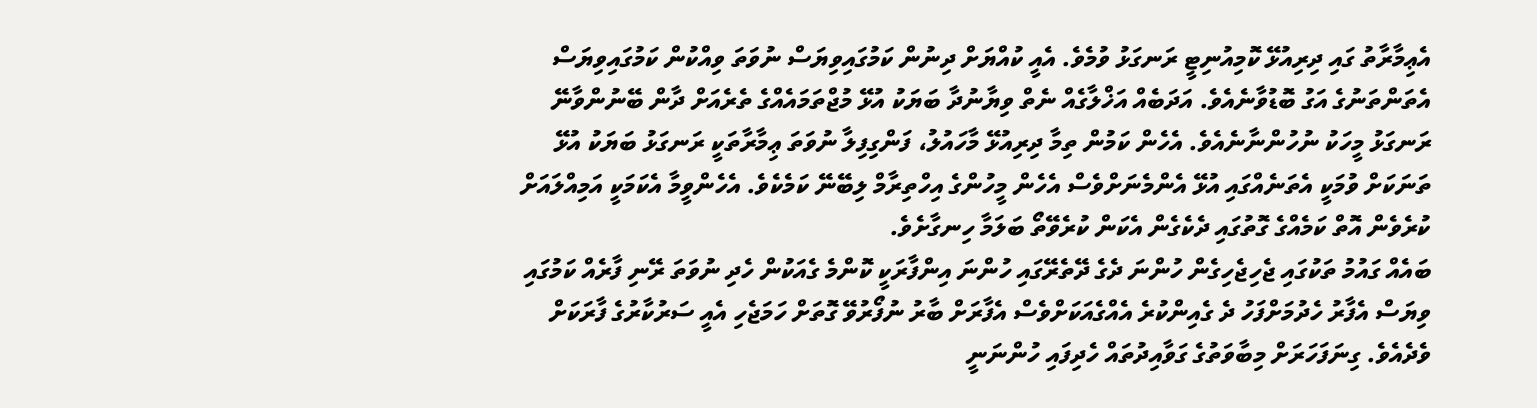އެޢިމާރާތު ގައި ދިރިއުޅޭ ކޮމިއުނިޓީ ރަނގަޅު ވުމެވެ. އެއީ ކުއްޔަށް ދިނުން ކަމުގައިވިޔަސް ނުވަތަ ވިއްކުން ކަމުގައިވިޔަސް އެތަންތަނުގެ އަގު ބޮޑުވާނެއެވެ. އަދަބެއް އަޚްލާގެއް ނެތް ވިޔާނުދާ ބަޔަކު އުޅޭ މުޖްތަމައެއްގެ ތެރެއަށް ދާން ބޭނުންވާނޭ ރަނގަޅު މީހަކު ނުހުންނާނެއެވެ. އެހެން ކަމުން ތިމާ ދިރިއުޅޭ މާހައުލު، ފަންގިފިލާ ނުވަތަ ޢިމާރާތަކީ ރަނގަޅު ބަޔަކު އުޅޭ ތަނަކަށް ވުމަކީ އެތަނެއްގައި އުޅޭ އެންމެނަށްވެސް އެހެން މީހުންގެ އިހްތިރާމް ލިބޭނޭ ކަމެކެވެ. އެހެންވީމާ އެކަމަކީ އަމިއްލައަށް ކުރެވެން އޮތް ކަމެއްގެ ގޮތުގައި ދެކެގެން އެކަން ކުރެވޭތޯ ބަލަމާ ހިނގާށެވެ.
ބައެއް ގައުމު ތަކުގައި ޖެހިޖެހިގެން ހުންނަ ދެގެ ދޭތެރޭގައި ހުންނަ އިންފާރަކީ ކޮންމެ ގެއަކުން ހެދި ނުވަތަ ރޭނި ފާރެއް ކަމުގައި ވިޔަސް އެފާރު ހެދުމަށްފަހު ދެ ގެއިންކުރެ އެއްގެއަކަށްވެސް އެފާރަށް ބާރު ނުފޯރުވޭ ގޮތަށް ހަމަޖެހި އެއީ ސަރުކާރުގެ ފާރަކަށް ވެދެއެވެ. ގިނަފަހަރަށް މިބާވަތުގެ ގަވާއިދުތައް ހެދިފައި ހުންނަނީ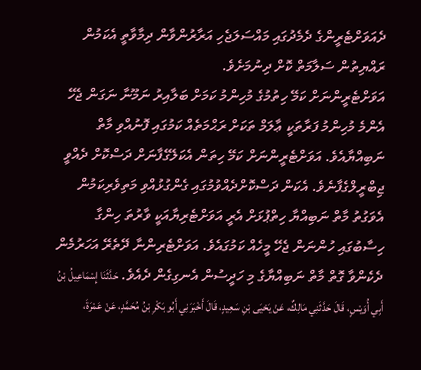ދެއަވަށްޓެރީންގެ ދެމެދުގައި މައްސަލަޖެހި އަރާރުންވާން ދިމާވާތީ އެކަމުން ރައްޔިތުން ސަލާމަތް ކޮށް ދިނުމަށެވެ.
އަވަށްޓެރީންނަށް ކަމޭ ހިތުމުގެ މުހިންމު ކަމަށް ބަލާއިރު ނަމޫނާ ނަގަން ޖެހޭ އެންމެ މުހިންމު ފަރާތަކީ ޢާލަމް ތަކަށް ރަޙްމަތެއް ކަމުގައި ފޮނުއްވި މާތް ނަބިއްޔާއެވެ. އަވަށްޓެރީންނަށް ކަމޭ ހިތަން އެކަލޭގެފާނަށް ދަސްކޮށް ދެއްވީ ޖިބްރީލްގެފާނެވެ. އެކަން ދަސްކޮށްދެއްވުމުގައި ގެންގުޅުއްވި މަތިވެރިކަމުން އެވަގުތު މާތް ނަބިއްޔާ ހިތްޕުޅަށް އެރީ އަވަށްޓެރިޔާއަކީ ވާރުތަ ހިންގާ ހިސާބުގައި ހުންނަން ޖެހޭ މީހެއް ކަމުގައެވެ. އަވަށްޓެރިންނާ ދޭތެރޭ އަހަރުމެން ދެކެންވާ ގޮތް މާތް ނަބިއްޔާގެ މި ހަދީސުން އެނގިގެން ދެއެވެ. حَدَّثَنَا إِسْمَاعِيلُ بْنُ أَبِي أُوَيْسٍ، قَالَ حَدَّثَنِي مَالِكٌ، عَنْ يَحْيَى بْنِ سَعِيدٍ، قَالَ أَخْبَرَنِي أَبُو بَكْرِ بْنُ مُحَمَّدٍ، عَنْ عَمْرَةَ،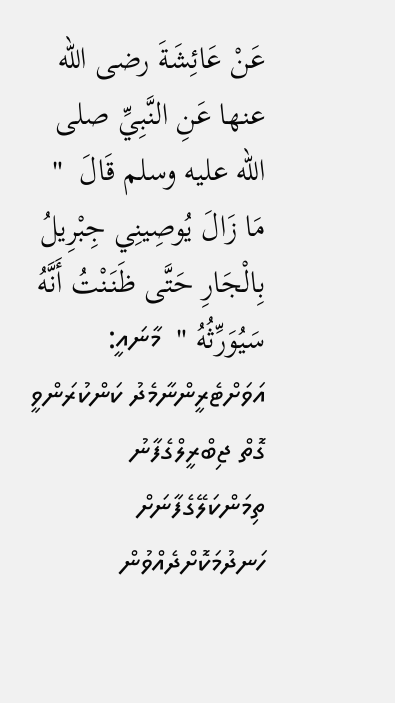عَنْ عَائِشَةَ رضى الله عنها عَنِ النَّبِيِّ صلى الله عليه وسلم قَالَ  " مَا زَالَ يُوصِينِي جِبْرِيلُ بِالْجَارِ حَتَّى ظَنَنْتُ أَنَّهُ سَيُوَرِّثُهُ "  މާނައީ: އަވަށްޓެރީންނާމެދު ކަންކުރަންވީ ގޮތް ޖިބްރީލްގެފާނު ތިމަންކަލޭގެފާނަށް ހަނދުމަކޮށްދެއްވުން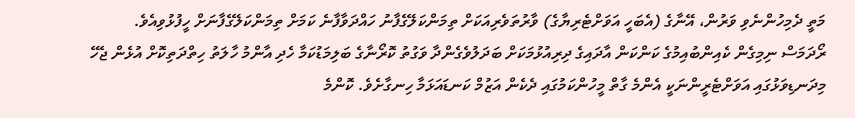މަތީ ދެމިހުންނެވި ވަރުން، އޭނާގެ (އެބަހީ އަވަށްޓެރިޔާގެ) ވާރުތަވެރިއަކަށް ތިމަންކަލޭގެފާނު ހައްދަވާފާނެ ކަމަށް ތިމަންކަލޭގެފާނަށް ހީފުޅުވިއެވެ.
ރޯދަމަސް ނިމިގެން ކެއިންބުއިމުގެ ކަންކަން އާދައިގެ ދިރިއުޅުމަކަށް ބަދަލުވެގެންދާ ވަގުތު ކޮރޯނާގެ ބަލިމަޑުކަމާ ހެދި އާންމު ހާލަތު ހިތްދަތިކޮށް އުޅެން ޖެހޭ މިދަނޑިވަޅުގައި އަވަށްޓެރީންނަކީ އެންމެ ގާތް މީހުންކަމުގައި ދެކެން އަޒުމް ކަނޑައަޅަމާ ހިނގާށެވެ. ކޮންމެ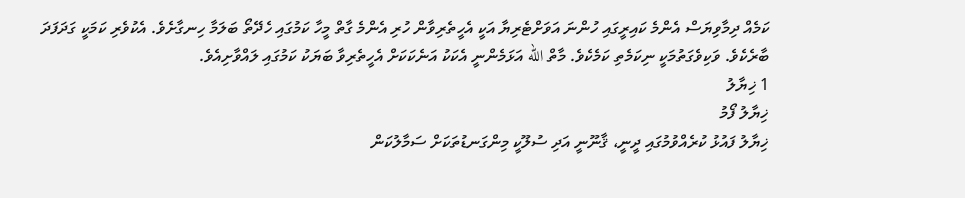ކަމެއް ދިމާވިޔަސް އެންމެ ކައިރީގައި ހުންނަ އަވަށްޓެރިޔާ އަކީ އެހީތެރިވާން ހުރި އެންމެ ގާތް މީހާ ކަމުގައި ހެދޭތޯ ބަލަމާ ހިނގާށެވެ. އެކުވެރި ކަމަކީ ގަދަފަދަ ބާރެކެވެ. ވަކިވެގަތުމަކީ ނިކަމެތި ކަމެކެވެ. މާތް الله އަޅަމެންނީ އެކަކު އަނެކަކަށް އެހީތެރިވާ ބަޔަކު ކަމުގައި ލައްވާށިއެވެ.
1 ޚިޔާލު
ޚިޔާލު ފޯމު
ޚިޔާލު ފައުޅު ކުރެއްވުމުގައި ދީނީ، ޤާނޫނީ އަދި ސުލޫކީ މިންގަނޑުތަކަށް ސަމާލުކަން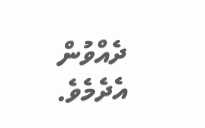ދެއްވުން އެދެމެވެ.